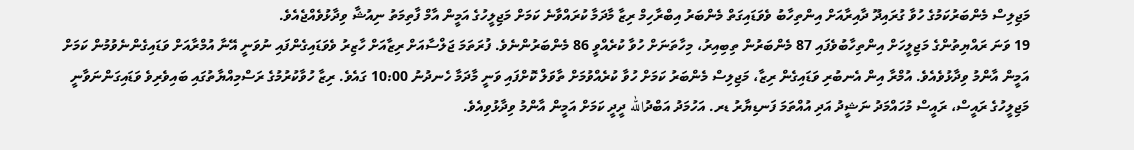މަޖިލިސް މެންބަރުކަމުގެ ހުވާ ގުރައިދޫ ދާއިރާއަށް އިންތިހާބު ވެވަޑައިގަތް މެންބަރު އިބްރާހިމް ރިޒާ މާދަމާ ކުރައްވާނެ ކަމަށް މަޖިލީހުގެ އަމީން އާމް ފާތިމަތު ނިއުޝާ ވިދާޅުވެއްޖެއެވެ.
19 ވަނަ ރައްޔިތުންގެ މަޖިލީހަށް އިންތިހާބުވެފައި 87 މެންބަރުން ތިބިއިރު، މިހާތަނަށް ހުވާ ކުރެއްވީ 86 މެންބަރުންނެވެ. ފުރަތަމަ ޖަލްސާއަށް ރިޒާއަށް ހާޒިރު ވެވަޑައިގެންފައި ނުވަނީ އޭނާ އުމްރާއަށް ވަޑައިގެންނެވުމުން ކަމަށް އަމީން އާންމު ވިދާޅުވެއެވެ. އުމްރާ އިން އެނބުރި ވަޑައިގެން ރިޒާ، މަޖިލިސް މެންބަރު ކަމަށް ހުވާ ކުރެއްވުމަށް ތާވަލް ކޮށްފައި ވަނީ މާދަމާ ހެނދުނު 10:00 ގައެވެ. ރިޒާ ހުވާކުރުމުގެ ރަސްމިއްޔާތުގައި ބައިވެރިވެ ވަޑައިގަންނަވާނީ މަޖިލީހުގެ ރައީސް، ރައީސް މުހައްމަދު ނަޝީދު އަދި އުއްތަމަ ފަނޑިޔާރު ޑރ. އަހުމަދު އަބްދުالله ދީދީ ކަމަށް އަމީން އާންމު ވިދާޅުވިއެވެ.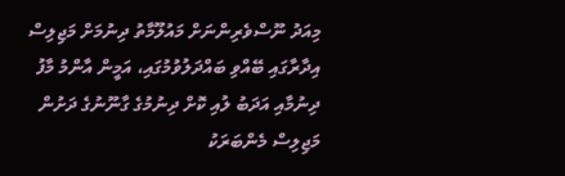މިއަދު ނޫސްވެރިންނަށް މައުލޫމާތު ދިނުމަށް މަޖިލިސް އިދާރާގައި ބޭއްވި ބައްދަލުވުމުގައި، އަމީން އާންމު މާފު ދިނުމާއި އަދަބު ލުއި ކޮށް ދިނުމުގެ ގާނޫނުގެ ދަށުން މަޖިލިސް މެންބަރަކު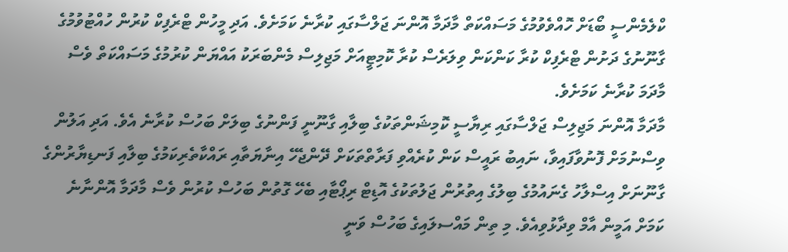ކްލެމެންސީ ބޯޑަށް ހޮއްވެވުމުގެ މަސައްކަތް މާދަމާ އޮންނަ ޖަލްސާގައި ކުރާނެ ކަމަށެވެ. އަދި މީހުން ޓްރެފިކް ކުރުން ހުއްޓުވުމުގެ ގާނޫނުގެ ދަށުން ޓްރެފިކް ކުރާ ކަންކަން ވިލަރެސް ކުރާ ކޮމިޓީއަށް މަޖިލިސް މެންބަރަކު އައްޔަން ކުރުމުގެ މަސައްކަތް ވެސް މާދަމަ ކުރާނެ ކަމަށެވެ.
މާދަމާ އޮންނަ މަޖިލިސް ޖަލްސާގައި ރިޔާސީ ކޮމިޝަންތަކުގެ ބިލާއި ގާނޫނީ ފަންނުގެ ބިލަށް ބަހުސް ކުރާނެ އެވެ. އަދި އަލުން ވިސްނުމަށް ފޮނުވާފައިވާ، ނައިބު ރައީސް ކަން ކުރެއްވި ފަރާތްތަކަށް ދޭންޖެހޭ އިނާޔަތާއި ރައްކާތެރިކަމުގެ ބިލާއި ފަނޑިޔާރުންގެ ގާނޫނަށް އިސްލާހު ގެނައުމުގެ ބިލުގެ އިތުރުން ޖަލުތަކުގެ އޮޑިޓް ރިޕޯޓާއި ބެހޭ ގޮތުން ބަހުސް ކުރުން ވެސް މާދަމާ އޮންނާނެ ކަމަށް އަމީން އާމް ވިދާޅުވިއެވެ. މި ތިން މައްސލައިގެ ބަހުސް ވަނީ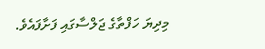މިދިޔަ ހަފްތާގެ ޖަލްސާގައި ފަށާފައެވެ.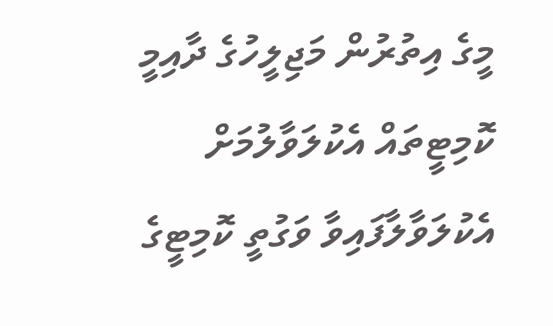މީގެ އިތުރުން މަޖިލީހުގެ ދާއިމީ ކޮމިޓީތައް އެކުލަވާލުމަށް އެކުލަވާލާފައިވާ ވަގުތީ ކޮމިޓީގެ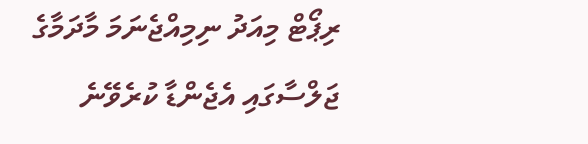ރިޕޯޓް މިއަދު ނިމިއްޖެނަމަ މާދަމާގެ ޖަލްސާގައި އެޖެންޑާ ކުރެވޭނެ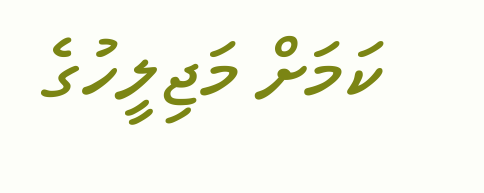ކަމަށް މަޖިލީހުގެ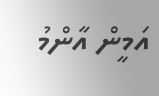އަމީން އާންމު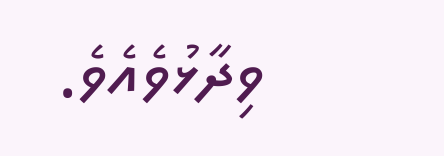ވިދާޅުވެއެވެ.